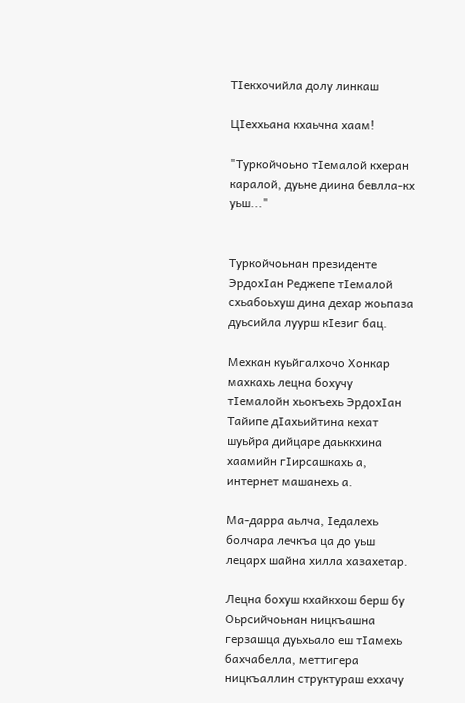ТIекхочийла долу линкаш

ЦIеххьана кхаьчна хаам!

"Туркойчоьно тIемалой кхеран каралой, дуьне диина бевлла-кх уьш..."


Туркойчоьнан президенте ЭрдохIан Реджепе тIемалой схьабоьхуш дина дехар жоьпаза дуьсийла луурш кIезиг бац.

Мехкан куьйгалхочо Хонкар махкахь лецна бохучу тIемалойн хьокъехь ЭрдохIан Тайипе дIахьийтина кехат шуьйра дийцаре даьккхина хаамийн гIирсашкахь а, интернет машанехь а.

Ма-дарра аьлча, Iедалехь болчара лечкъа ца до уьш лецарх шайна хилла хазахетар.

Лецна бохуш кхайкхош берш бу Оьрсийчоьнан ницкъашна герзашца дуьхьало еш тIамехь бахчабелла, меттигера ницкъаллин структураш еххачу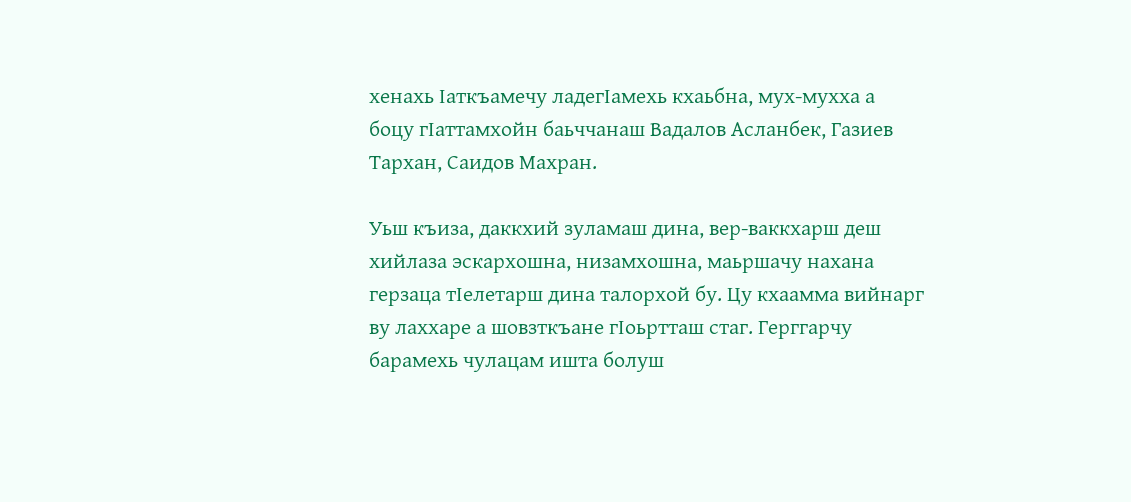хенахь Iаткъамечу ладегIамехь кхаьбна, мух-мухха а боцу гIаттамхойн баьччанаш Вадалов Асланбек, Газиев Тархан, Саидов Махран.

Уьш къиза, даккхий зуламаш дина, вер-ваккхарш деш хийлаза эскархошна, низамхошна, маьршачу нахана герзаца тIелетарш дина талорхой бу. Цу кхаамма вийнарг ву лаххаре а шовзткъане гIоьртташ стаг. Герггарчу барамехь чулацам ишта болуш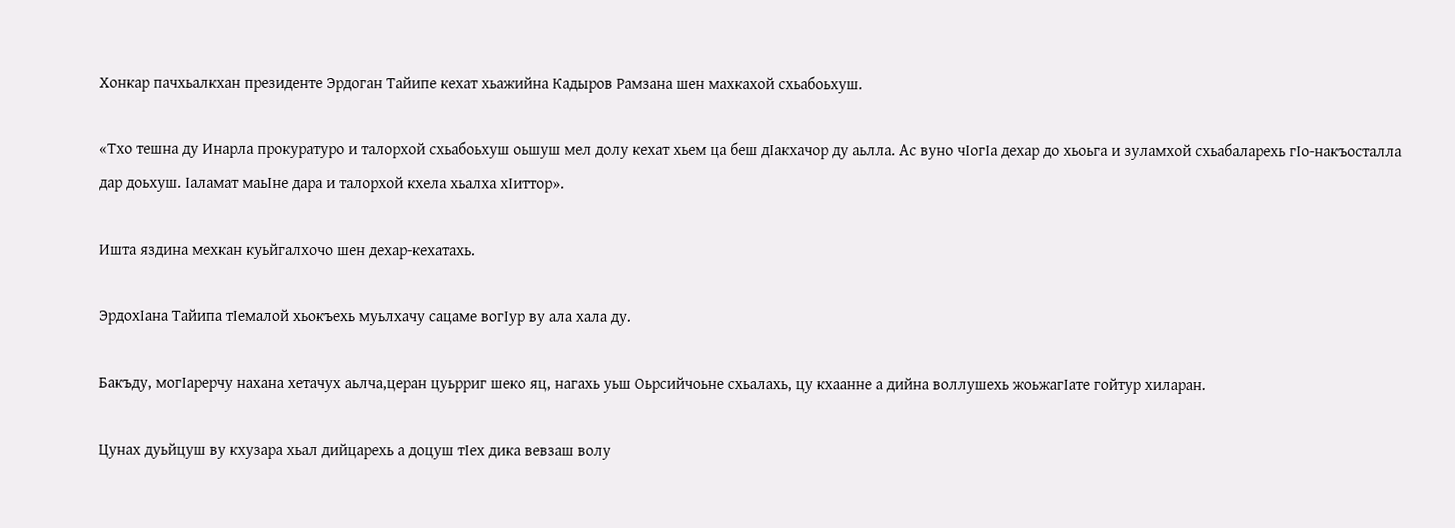Хонкар пачхьалкхан президенте Эрдоган Тайипе кехат хьажийна Кадыров Рамзана шен махкахой схьабоьхуш.

«Тхо тешна ду Инарла прокуратуро и талорхой схьабоьхуш оьшуш мел долу кехат хьем ца беш дIакхачор ду аьлла. Ас вуно чIогIа дехар до хьоьга и зуламхой схьабаларехь гIо-накъосталла дар доьхуш. Iаламат маьIне дара и талорхой кхела хьалха хIиттор».

Ишта яздина мехкан куьйгалхочо шен дехар-кехатахь.

ЭрдохIана Тайипа тIемалой хьокъехь муьлхачу сацаме вогIур ву ала хала ду.

Бакъду, могIарерчу нахана хетачух аьлча,церан цуьрриг шеко яц, нагахь уьш Оьрсийчоьне схьалахь, цу кхаанне а дийна воллушехь жоьжагIате гойтур хиларан.

Цунах дуьйцуш ву кхузара хьал дийцарехь а доцуш тIех дика вевзаш волу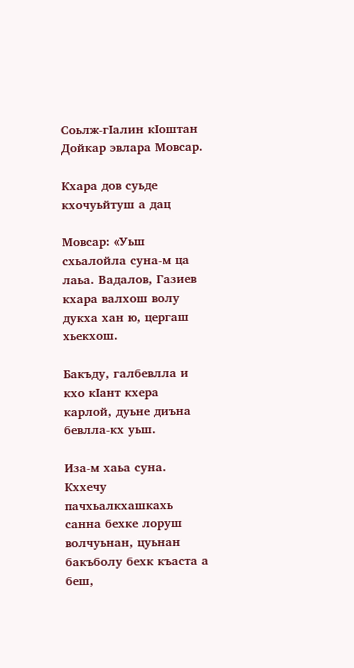Соьлж-гIалин кIоштан Дойкар эвлара Мовсар.

Кхара дов суьде кхочуьйтуш а дац

Мовсар: «Уьш схьалойла суна-м ца лаьа. Вадалов, Газиев кхара валхош волу дукха хан ю, цергаш хьекхош.

Бакъду, галбевлла и кхо кIант кхера карлой, дуьне диъна бевлла-кх уьш.

Иза-м хаьа суна. Кххечу пачхьалкхашкахь санна бехке лоруш волчуьнан, цуьнан бакъболу бехк къаста а беш,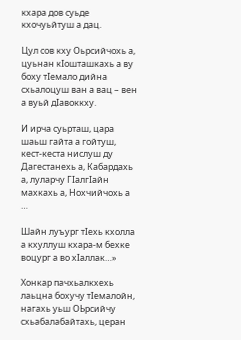кхара дов суьде кхочуьйтуш а дац.

Цул сов кху Оьрсийчохь а, цуьнан кIошташкахь а ву боху тIемало дийна схьалоцуш ван а вац – вен а вуьй дIавоккху.

И ирча суьрташ, цара шаьш гайта а гойтуш, кест-кеста нислуш ду Дагестанехь а, Кабардахь а, луларчу ГIалгIайн махкахь а, Нохчийчохь а …

Шайн луъург тIехь кхолла а кхуллуш кхара-м бехке воцург а во хIаллак…»

Хонкар пачхьалкхехь лаьцна бохучу тIемалойн, нагахь уьш ОЬрсийчу схьабалабайтахь, церан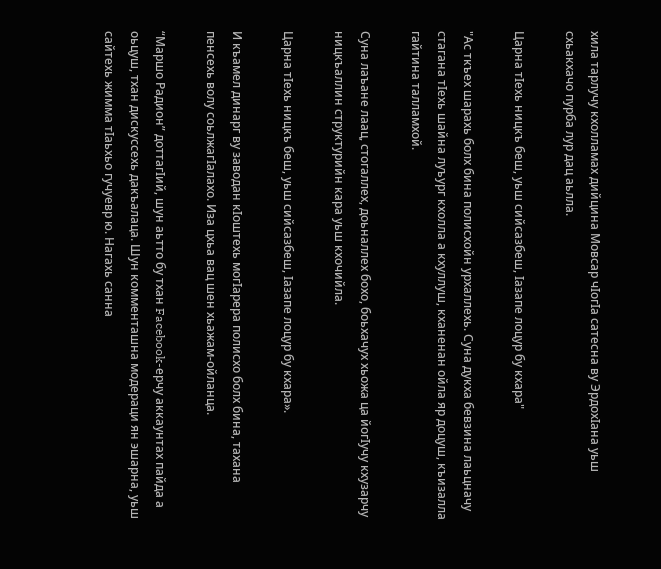хила тарлучу кхолламах дийцина Мовсар чIогIа сатесна ву ЭрдохIана уьш схьакхачо пурба лур дац аьлла.

Царна тIехь ницкъ беш, уьш сийсазбеш, Iазапе лоцур бу кхара"

"Ас ткъех шарахь болх бина полисхойн урхаллехь. Суна дукха бевзина лаьцначу стагана тIехь шайна луъург кхолла а кхуллуш, кханенан ойла яр доцуш, къизалла гайтина талламхой.

Суна лаъане лаац, стогаллех, доьналлех бохо, боьхачух хьожа ца йогIучу кхузарчу ницкъаллин структурийн кара уьш кхочийла.

Царна тIехь ницкъ беш, уьш сийсазбеш, Iазапе лоцур бу кхара».

И къамел динарг ву заводан кIоштехь могIарера полисхо болх бина, тахана пенсехь волу соьлжагIалахо. Иза цхьа вац шен хьажам-ойланца.

“Маршо Радион” доттагIий, шун аьтто бу тхан Facebook-ерчу аккаунтах пайда а оьцуш, тхан дискуссехь дакъалаца. Шун комменташна модераци ян эшарна, уьш сайтехь жимма тIаьхьо гучуевр ю. Нагахь санна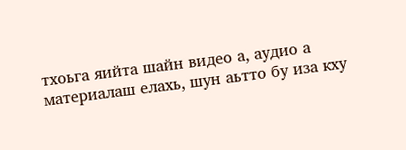тхоьга яийта шайн видео а, аудио а материалаш елахь, шун аьтто бу иза кху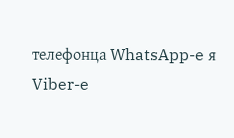телефонца WhatsApp-e я Viber-e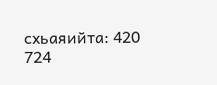схьаяийта: 420 724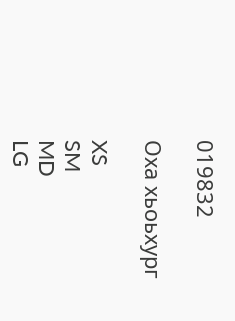019832

Оха хьоьхург

XS
SM
MD
LG